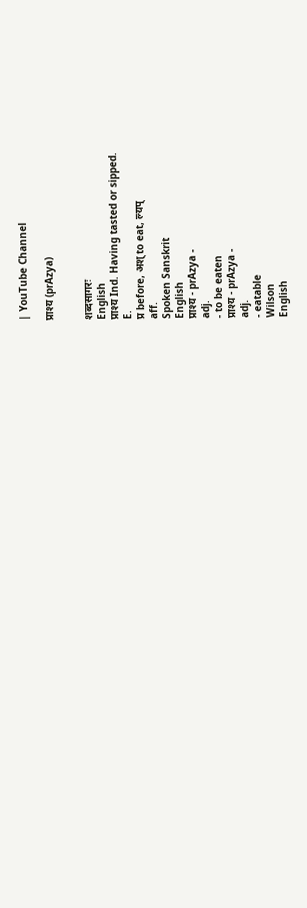| YouTube Channel

प्राश्य (prAzya)


शब्दसागरः
English
प्राश्य Ind. Having tasted or sipped.
E.
प्र before, अश् to eat, ल्यप्
aff.
Spoken Sanskrit
English
प्राश्य - prAzya -
adj.
- to be eaten
प्राश्य - prAzya -
adj.
- eatable
Wilson
English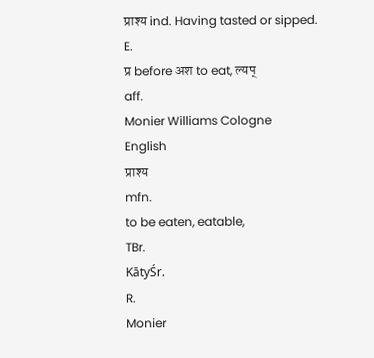प्राश्य ind. Having tasted or sipped.
E.
प्र before अश to eat, ल्यप्
aff.
Monier Williams Cologne
English
प्राश्य
mfn.
to be eaten, eatable,
TBr.
KātyŚr.
R.
Monier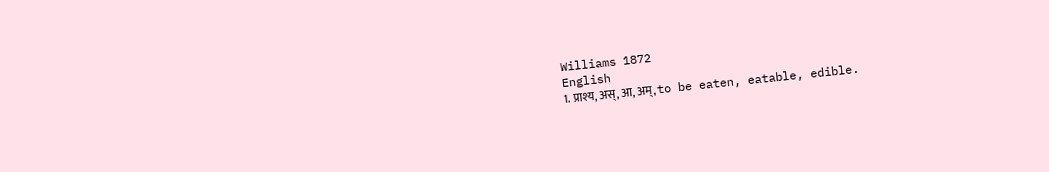Williams 1872
English
1. प्राश्य, अस्, आ, अम्, to be eaten, eatable, edible.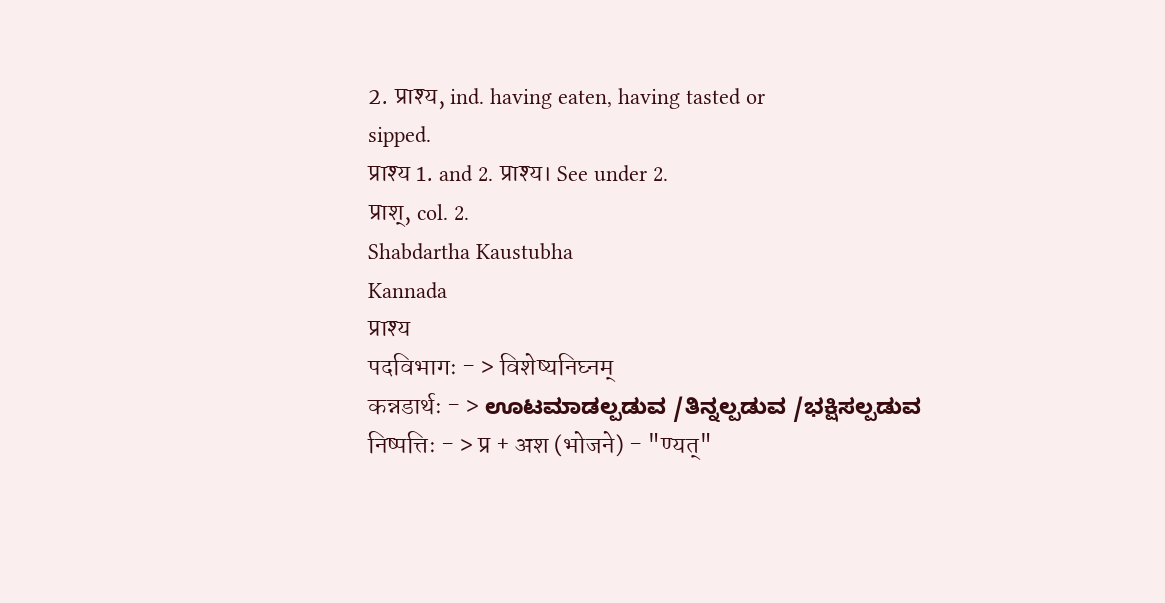2. प्राश्य, ind. having eaten, having tasted or
sipped.
प्राश्य 1. and 2. प्राश्य। See under 2.
प्राश्, col. 2.
Shabdartha Kaustubha
Kannada
प्राश्य
पदविभागः - > विशेष्यनिघ्नम्
कन्नडार्थः - > ಊಟಮಾಡಲ್ಪಡುವ /ತಿನ್ನಲ್ಪಡುವ /ಭಕ್ಷಿಸಲ್ಪಡುವ
निष्पत्तिः - > प्र + अश (भोजने) - "ण्यत्"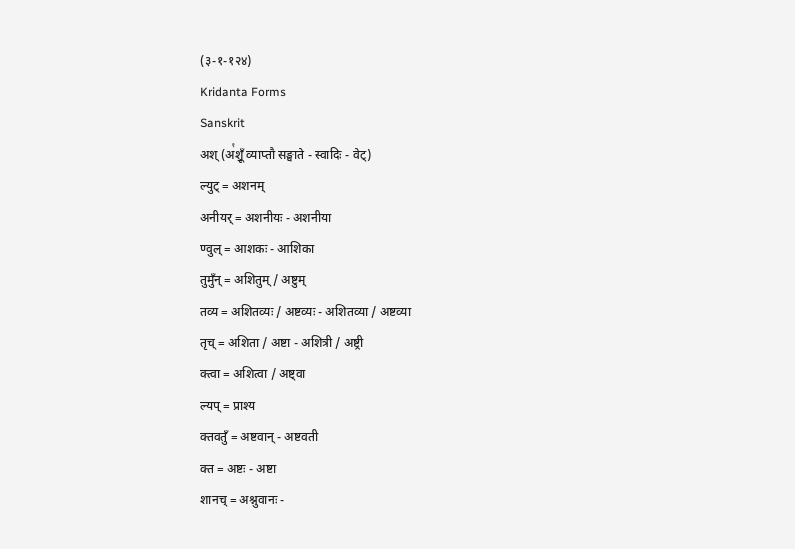(३-१-१२४)
Kridanta Forms
Sanskrit
अश् (अ꣡शूँ॒ व्याप्तौ सङ्घाते - स्वादिः - वेट्)
ल्युट् = अशनम्
अनीयर् = अशनीयः - अशनीया
ण्वुल् = आशकः - आशिका
तुमुँन् = अशितुम् / अष्टुम्
तव्य = अशितव्यः / अष्टव्यः - अशितव्या / अष्टव्या
तृच् = अशिता / अष्टा - अशित्री / अष्ट्री
क्त्वा = अशित्वा / अष्ट्वा
ल्यप् = प्राश्य
क्तवतुँ = अष्टवान् - अष्टवती
क्त = अष्टः - अष्टा
शानच् = अश्नुवानः -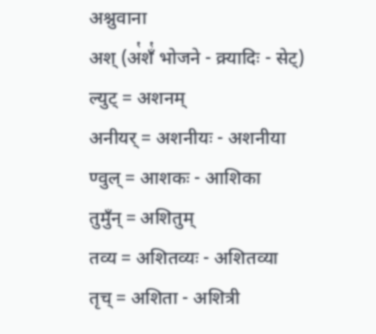अश्नुवाना
अश् (अ꣡शँ꣡ भोजने - क्र्यादिः - सेट्)
ल्युट् = अशनम्
अनीयर् = अशनीयः - अशनीया
ण्वुल् = आशकः - आशिका
तुमुँन् = अशितुम्
तव्य = अशितव्यः - अशितव्या
तृच् = अशिता - अशित्री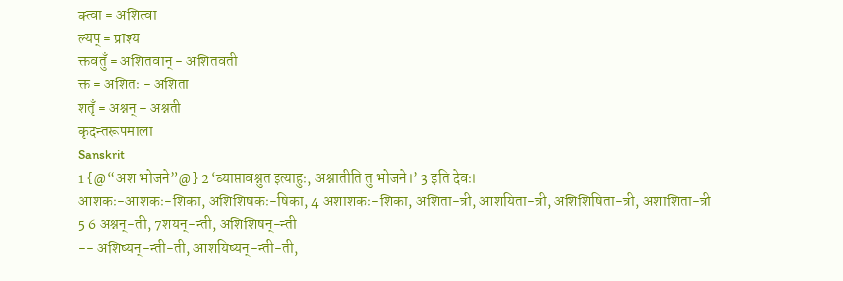क्त्वा = अशित्वा
ल्यप् = प्राश्य
क्तवतुँ = अशितवान् - अशितवती
क्त = अशितः - अशिता
शतृँ = अश्नन् - अश्नती
कृदन्तरूपमाला
Sanskrit
1 {@“अश भोजने”@} 2 ‘व्याप्तावश्नुत इत्याहुः, अश्नातीति तु भोजने।’ 3 इति देवः।
आशकः-आशकः-शिका, अशिशिषकः-षिका, 4 अशाशकः-शिका, अशिता-त्री, आशयिता-त्री, अशिशिषिता-त्री, अशाशिता-त्री
5 6 अश्नन्-ती, 7शयन्-न्ती, अशिशिषन्-न्ती
-- अशिष्यन्-न्ती-ती, आशयिष्यन्-न्ती-ती,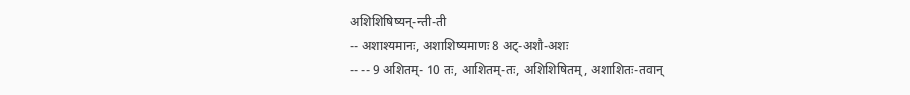अशिशिषिष्यन्-न्ती-ती
-- अशाश्यमानः, अशाशिष्यमाणः 8 अट्-अशौ-अशः
-- -- 9 अशितम्- 10 तः, आशितम्-तः, अशिशिषितम्, अशाशितः-तवान्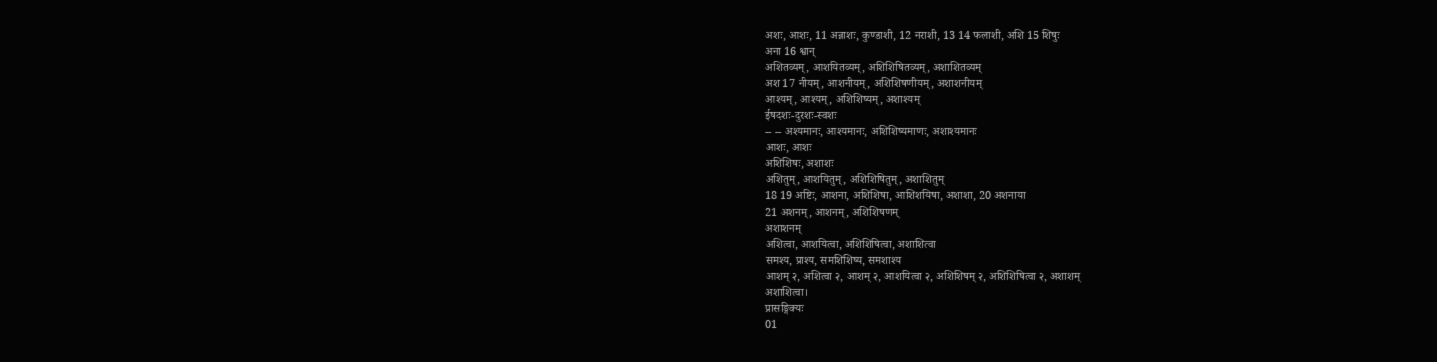अशः, आशः, 11 अन्नाशः, कुण्डाशी, 12 नराशी, 13 14 फलाशी, अशि 15 शिषुः
अना 16 श्वान्
अशितव्यम्, आशयितव्यम्, अशिशिषितव्यम्, अशाशितव्यम्
अश 17 नीयम्, आशनीयम्, अशिशिषणीयम्, अशाशनीयम्
आश्यम्, आश्यम्, अशिशिष्यम्, अशाश्यम्
ईषदशः-दुरशः-स्वशः
-- -- अश्यमानः, आश्यमानः, अशिशिष्यमाणः, अशाश्यमानः
आशः, आशः
अशिशिषः, अशाशः
अशितुम्, आशयितुम्, अशिशिषितुम्, अशाशितुम्
18 19 अष्टिः, आशना, अशिशिषा, आशिशयिषा, अशाशा, 20 अशनाया
21 अशनम्, आशनम्, अशिशिषणम्
अशाशनम्
अशित्वा, आशयित्वा, अशिशिषित्वा, अशाशित्वा
समश्य, प्राश्य, समशिशिष्य, समशाश्य
आशम् २, अशित्वा २, आशम् २, आशयित्वा २, अशिशिषम् २, अशिशिषित्वा २, अशाशम्
अशाशित्वा।
प्रासङ्गिक्यः
01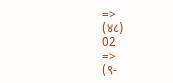=>
(४८)
02
=>
(९-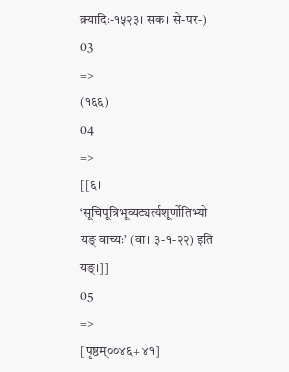क्र्यादिः-१५२३। सक। से-पर-)
03
=>
(१६६)
04
=>
[[६। ‘सूचिपूत्रिभूव्यट्यर्त्यशूर्णोतिभ्यो यङ् वाच्यः’ (वा। ३-१-२२) इति यङ्।]]
05
=>
[पृष्ठम्००४६+ ४१]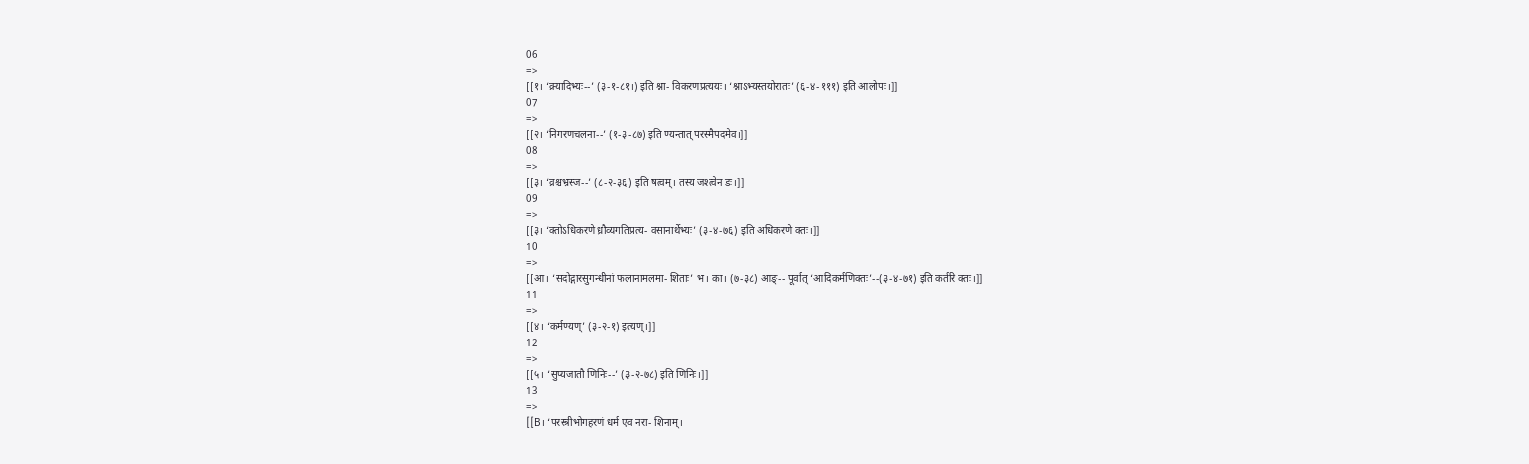06
=>
[[१। ‘क्र्यादिभ्यः--’ (३-१-८१।) इति श्ना- विकरणप्रत्ययः। ‘श्नाऽभ्यस्तयोरातः’ (६-४-१११) इति आलोपः।]]
07
=>
[[२। ‘निगरणचलना--’ (१-३-८७) इति ण्यन्तात् परस्मैपदमेव।]]
08
=>
[[३। ‘व्रश्चभ्रस्ज--’ (८-२-३६) इति षत्वम्। तस्य जश्त्वेन डः।]]
09
=>
[[३। ‘क्तोऽधिकरणे ध्रौव्यगतिप्रत्य- वसानार्थेभ्यः’ (३-४-७६) इति अधिकरणे क्तः।]]
10
=>
[[आ। ‘सदोद्गारसुगन्धीनां फलानामलमा- शिताः’ भ। का। (७-३८) आङ्-- पूर्वात् ‘आदिकर्मणिक्तः’--(३-४-७१) इति कर्तरि क्तः।]]
11
=>
[[४। ‘कर्मण्यण्’ (३-२-१) इत्यण्।]]
12
=>
[[५। ‘सुप्यजातौ णिनिः--’ (३-२-७८) इति णिनिः।]]
13
=>
[[B। ‘परस्त्रीभोगहरणं धर्म एव नरा- शिनाम्।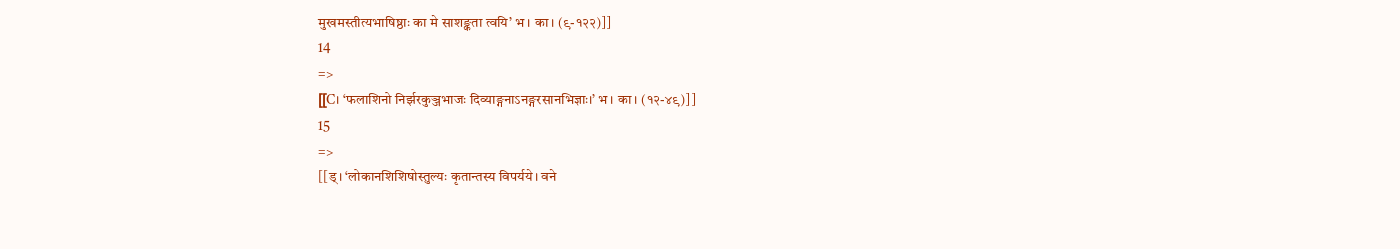मुखमस्तीत्यभाषिष्ठाः का मे साशङ्कता त्वयि’ भ। का। (९-१२२)]]
14
=>
[[C। ‘फलाशिनो निर्झरकुञ्जभाजः दिव्याङ्गनाऽनङ्गरसानभिज्ञाः।’ भ। का। (१२-४९)]]
15
=>
[[ड्। ‘लोकानशिशिषोस्तुल्यः कृतान्तस्य विपर्यये। वने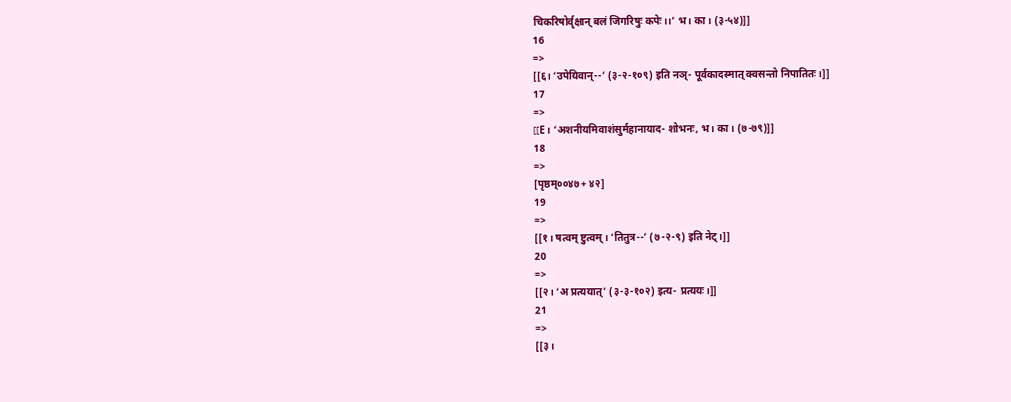चिकरिषोर्वृक्षान् बलं जिगरिषुः कपेः।।’ भ। का। (३-५४)]]
16
=>
[[६। ‘उपेयिवान्--’ (३-२-१०९) इति नञ्- पूर्वकादस्मात् क्वसन्तो निपातितः।]]
17
=>
[[E। ‘अशनीयमिवाशंसुर्महानायाद- शोभनः, भ। का। (७-७९)]]
18
=>
[पृष्ठम्००४७+ ४२]
19
=>
[[१। षत्वम् ष्टुत्वम्। ‘तितुत्र--’ (७-२-९) इति नेट्।]]
20
=>
[[२। ‘अ प्रत्ययात्’ (३-३-१०२) इत्य- प्रत्ययः।]]
21
=>
[[३।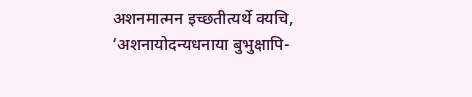अशनमात्मन इच्छतीत्यर्थे क्यचि, ‘अशनायोदन्यधनाया बुभुक्षापि-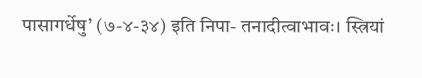पासागर्धेषु’ (७-४-३४) इति निपा- तनादीत्वाभावः। स्त्रियां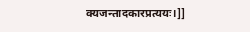क्यजन्तादकारप्रत्ययः।]]